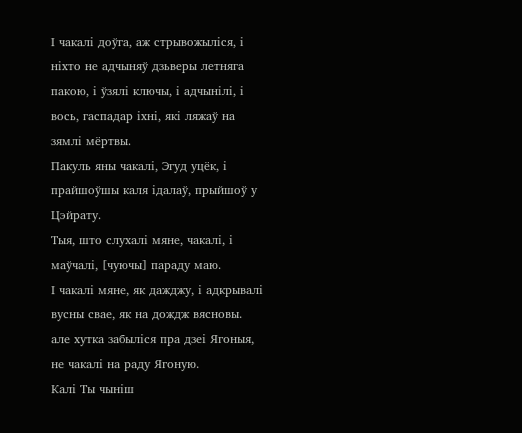І чакалі доўга, аж стрывожыліся, і ніхто не адчыняў дзьверы летняга пакою, і ўзялі ключы, і адчынілі, і вось, гаспадар іхні, які ляжаў на зямлі мёртвы.
Пакуль яны чакалі, Эгуд уцёк, і прайшоўшы каля ідалаў, прыйшоў у Цэйрату.
Тыя, што слухалі мяне, чакалі, і маўчалі, [чуючы] параду маю.
І чакалі мяне, як дажджу, і адкрывалі вусны свае, як на дождж вясновы.
але хутка забыліся пра дзеі Ягоныя, не чакалі на раду Ягоную.
Калі Ты чыніш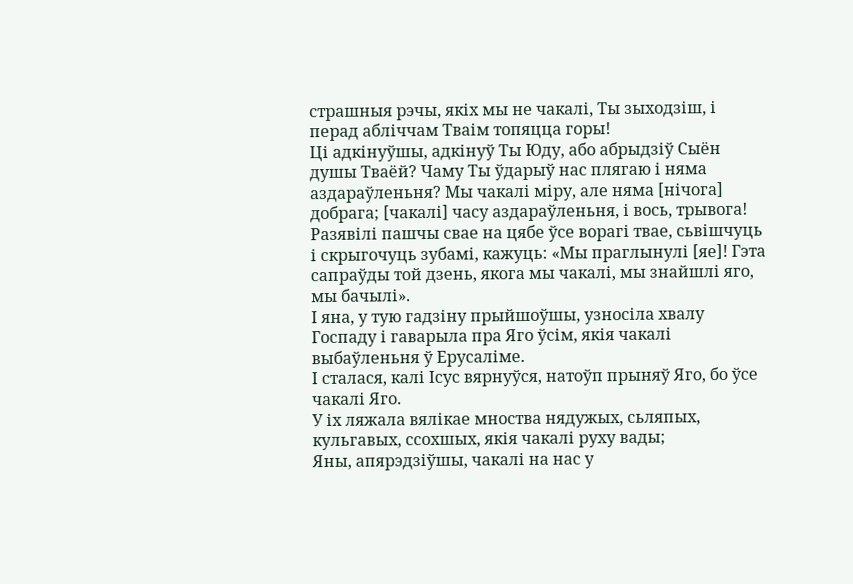страшныя рэчы, якіх мы не чакалі, Ты зыходзіш, і перад абліччам Тваім топяцца горы!
Ці адкінуўшы, адкінуў Ты Юду, або абрыдзіў Сыён душы Тваёй? Чаму Ты ўдарыў нас плягаю і няма аздараўленьня? Мы чакалі міру, але няма [нічога] добрага; [чакалі] часу аздараўленьня, і вось, трывога!
Разявілі пашчы свае на цябе ўсе ворагі твае, сьвішчуць і скрыгочуць зубамі, кажуць: «Мы праглынулі [яе]! Гэта сапраўды той дзень, якога мы чакалі, мы знайшлі яго, мы бачылі».
І яна, у тую гадзіну прыйшоўшы, узносіла хвалу Госпаду і гаварыла пра Яго ўсім, якія чакалі выбаўленьня ў Ерусаліме.
І сталася, калі Ісус вярнуўся, натоўп прыняў Яго, бо ўсе чакалі Яго.
У іх ляжала вялікае мноства нядужых, сьляпых, кульгавых, ссохшых, якія чакалі руху вады;
Яны, апярэдзіўшы, чакалі на нас у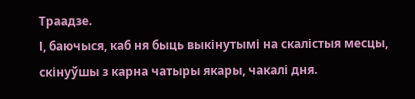Траадзе.
І, баючыся, каб ня быць выкінутымі на скалістыя месцы, скінуўшы з карна чатыры якары, чакалі дня.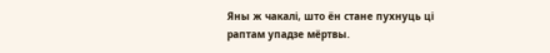Яны ж чакалі, што ён стане пухнуць ці раптам упадзе мёртвы.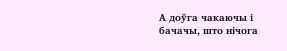А доўга чакаючы і бачачы, што нічога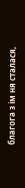благога з ім ня сталася,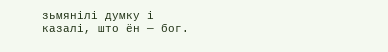зьмянілі думку і казалі, што ён — бог.